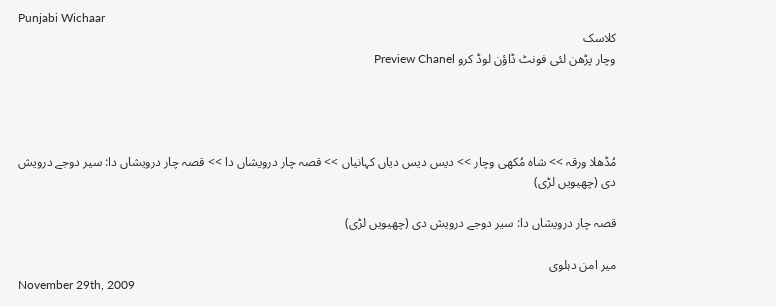Punjabi Wichaar
کلاسک
وچار پڑھن لئی فونٹ ڈاؤن لوڈ کرو Preview Chanel




مُڈھلا ورقہ >> شاہ مُکھی وچار >> دیس دیس دیاں کہانیاں >> قصہ چار درویشاں دا >> قصہ چار درویشاں دا: سیر دوجے درویش دی (چھیویں لڑی)

قصہ چار درویشاں دا: سیر دوجے درویش دی (چھیویں لڑی)

میر امن دہلوی
November 29th, 2009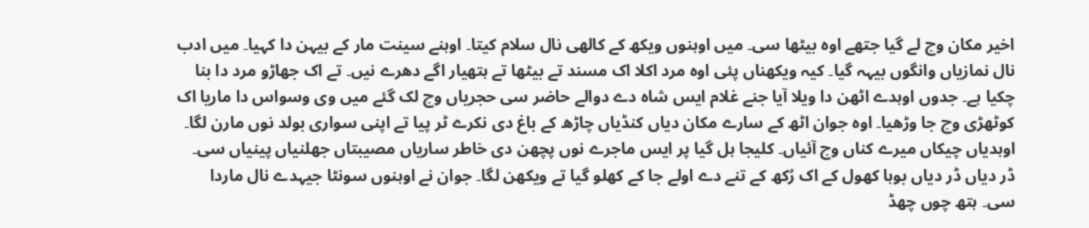اخیر مکان وچ لے گیا جتھے اوہ بیٹھا سی۔ میں اوہنوں ویکھ کے کالھی نال سلام کیتا۔ اوہنے سینت مار کے بیہن دا کہیا۔ میں ادب نال نمازیاں وانگوں بیہہ گیا۔ کیہ ویکھناں پئی اوہ مرد اکلا اک مسند تے بیٹھا تے ہتھیار اگے دھرے نیں۔ تے اک جھاڑو مرد دا بنا چکیا ہے۔ جدوں اوہدے اٹھن دا ویلا آیا جنے غلام ایس شاہ دے دوالے حاضر سی حجریاں وچ لک گئے میں وی وسواس دا ماریا اک کوٹھڑی وچ جا وڑھیا۔ اوہ جوان اٹھ کے سارے مکان دیاں کنڈیاں چاڑھ کے باغ دی نکرے ٹر پیا تے اپنی سواری بولد نوں مارن لگا۔ اوہدیاں چیکاں میرے کناں وچ آئیاں۔ کلیجا ہل گیا پر ایس ماجرے نوں پچھن دی خاطر ساریاں مصیبتاں جھلنیاں پینیاں سی۔ ڈر دیاں ڈر دیاں بوہا کھول کے اک رُکھ کے تنے دے اولے جا کے کھلو گیا تے ویکھن لگا۔ جوان نے اوہنوں سونٹا جیہدے نال ماردا سی۔ ہتھ چوں چھڈ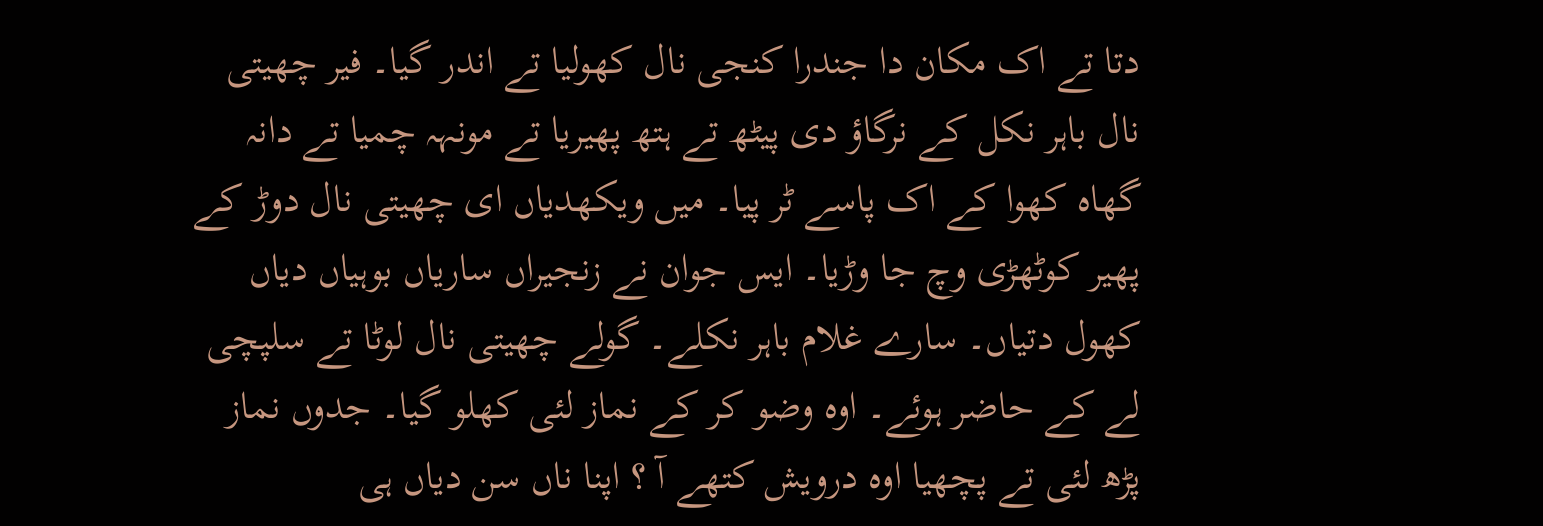دتا تے اک مکان دا جندرا کنجی نال کھولیا تے اندر گیا۔ فیر چھیتی نال باہر نکل کے نرگاؤ دی پیٹھ تے ہتھ پھیریا تے مونہہ چمیا تے دانہ گھاہ کھوا کے اک پاسے ٹر پیا۔ میں ویکھدیاں ای چھیتی نال دوڑ کے پھیر کوٹھڑی وچ جا وڑیا۔ ایس جوان نے زنجیراں ساریاں بوہیاں دیاں کھول دتیاں۔ سارے غلام باہر نکلے۔ گولے چھیتی نال لوٹا تے سلپچی لے کے حاضر ہوئے۔ اوہ وضو کر کے نماز لئی کھلو گیا۔ جدوں نماز پڑھ لئی تے پچھیا اوہ درویش کتھے آ ؟ اپنا ناں سن دیاں ہی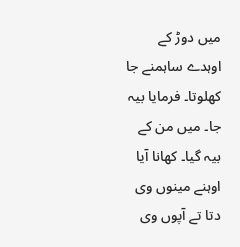میں دوڑ کے اوہدے ساہمنے جا کھلوتا۔ فرمایا بیہ جا۔ میں من کے بیہ گیا۔ کھانا آیا اوہنے مینوں وی دتا تے آپوں وی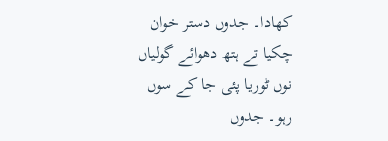کھادا۔ جدوں دستر خوان چکیا تے ہتھ دھوائے گولیاں نوں ٹوریا پئی جا کے سوں رہو۔ جدوں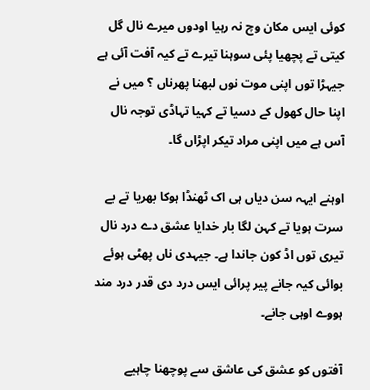کوئی ایس مکان وچ نہ رہیا اودوں میرے نال گل کیتی تے پچھیا پئی سوہنا تیرے تے کیہ آفت آئی ہے جیہڑا توں اپنی موت نوں لبھنا پھرناں ؟ میں نے اپنا حال کھول کے دسیا تے کہیا تہاڈی توجہ نال آس ہے میں اپنی مراد تیکر اپڑاں گا۔

اوہنے ایہہ سن دیاں ہی اک ٹھنڈا ہوکا بھریا تے بے سرت ہویا تے کہن لگا بار خدایا عشق دے درد نال تیری توں اڈ کون جاندا ہے۔ جیہدی ناں پھٹی ہوئے بوائی کیہ جانے پیر پرائی ایس درد دی قدر درد مند ہووے اوہی جانے۔

آفتوں کو عشق کی عاشق سے پوچھنا چاہیے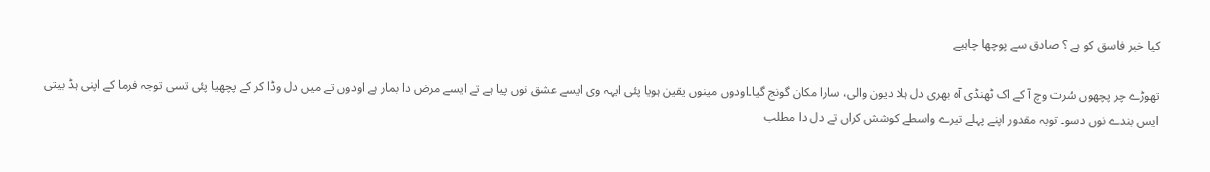کیا خبر فاسق کو ہے ؟ صادق سے پوچھا چاہیے

تھوڑے چر پچھوں سُرت وچ آ کے اک ٹھنڈی آہ بھری دل ہلا دیون والی، سارا مکان گونج گیا۔اودوں مینوں یقین ہویا پئی ایہہ وی ایسے عشق نوں پیا ہے تے ایسے مرض دا بمار ہے اودوں تے میں دل وڈا کر کے پچھیا پئی تسی توجہ فرما کے اپنی ہڈ بیتی ایس بندے نوں دسو۔ توبہ مقدور اپنے پہلے تیرے واسطے کوشش کراں تے دل دا مطلب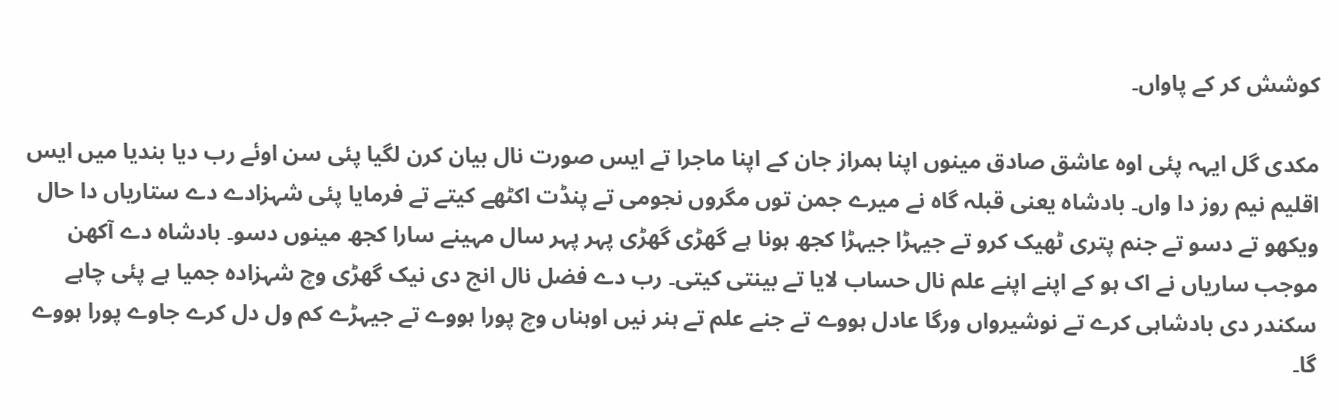کوشش کر کے پاواں۔

مکدی گل ایہہ پئی اوہ عاشق صادق مینوں اپنا ہمراز جان کے اپنا ماجرا تے ایس صورت نال بیان کرن لگیا پئی سن اوئے رب دیا بندیا میں ایس اقلیم نیم روز دا واں۔ بادشاہ یعنی قبلہ گاہ نے میرے جمن توں مگروں نجومی تے پنڈت اکٹھے کیتے تے فرمایا پئی شہزادے دے ستاریاں دا حال ویکھو تے دسو تے جنم پتری ٹھیک کرو تے جیہڑا جیہڑا کجھ ہونا ہے گھڑی گھڑی پہر پہر سال مہینے سارا کجھ مینوں دسو۔ بادشاہ دے آکھن موجب ساریاں نے اک ہو کے اپنے اپنے علم نال حساب لایا تے بینتی کیتی۔ رب دے فضل نال انج دی نیک گھڑی وچ شہزادہ جمیا ہے پئی چاہے سکندر دی بادشاہی کرے تے نوشیرواں ورگا عادل ہووے تے جنے علم تے ہنر نیں اوہناں وچ پورا ہووے تے جیہڑے کم ول دل کرے جاوے پورا ہووے گا۔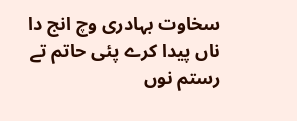سخاوت بہادری وچ انج دا ناں پیدا کرے پئی حاتم تے رستم نوں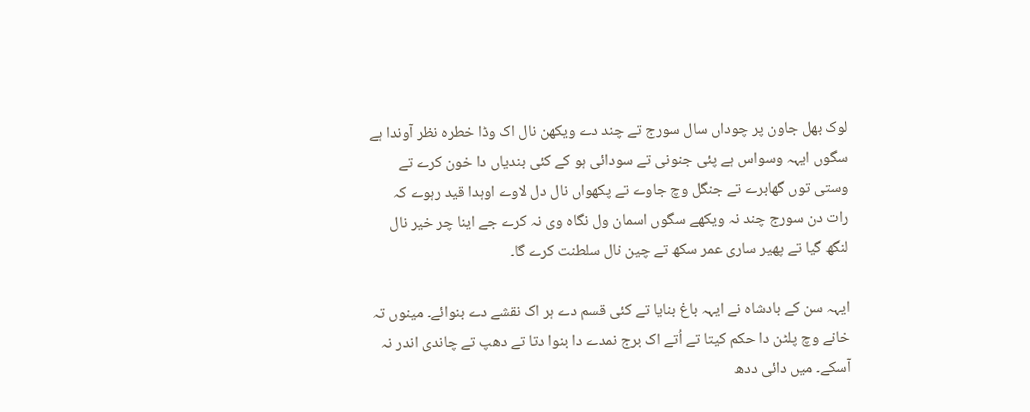لوک بھل جاون پر چوداں سال سورج تے چند دے ویکھن نال اک وڈا خطرہ نظر آوندا ہے سگوں ایہہ وسواس ہے پئی جنونی تے سودائی ہو کے کئی بندیاں دا خون کرے تے وستی توں گھابرے تے جنگل وچ جاوے تے پکھواں نال دل لاوے اوہدا قید رہوے کہ رات دن سورج چند نہ ویکھے سگوں اسمان ول نگاہ وی نہ کرے جے اینا چر خیر نال لنگھ گیا تے پھیر ساری عمر سکھ تے چین نال سلطنت کرے گا۔

ایہہ سن کے بادشاہ نے ایہہ باغ بنایا تے کئی قسم دے ہر اک نقشے دے بنوائے۔ مینوں تہ خانے وچ پلٹن دا حکم کیتا تے اُتے اک برج نمدے دا بنوا دتا تے دھپ تے چاندی اندر نہ آسکے۔ میں دائی ددھ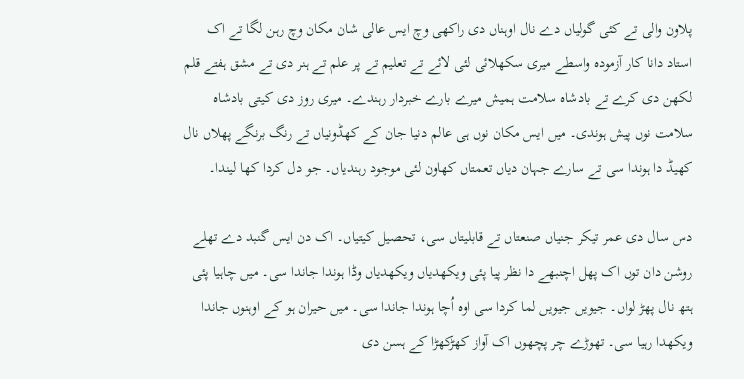پلاون والی تے کئی گولیاں دے نال اوہناں دی راکھی وچ ایس عالی شان مکان وچ رہن لگا تے اک استاد دانا کار آزمودہ واسطے میری سکھلائی لئی لائے تے تعلیم تے پر علم تے ہنر دی تے مشق ہفتے قلم لکھن دی کرے تے بادشاہ سلامت ہمیش میرے بارے خبردار رہندے۔ میری روز دی کیتی بادشاہ سلامت نوں پیش ہوندی۔ میں ایس مکان نوں ہی عالم دنیا جان کے کھڈونیاں تے رنگ برنگے پھلاں نال کھیڈ دا ہوندا سی تے سارے جہان دیاں تعمتاں کھاون لئی موجود رہندیاں۔ جو دل کردا کھا لیندا۔

دس سال دی عمر تیکر جنیاں صنعتاں تے قابلیتاں سی، تحصیل کیتیاں۔ اک دن ایس گنبد دے تھلے روشن دان توں اک پھل اچنبھے دا نظر پیا پئی ویکھدیاں ویکھدیاں وڈا ہوندا جاندا سی۔ میں چاہیا پئی ہتھ نال پھڑ لواں۔ جیویں جیویں لما کردا سی اوہ اُچا ہوندا جاندا سی۔ میں حیران ہو کے اوہنوں جاندا ویکھدا رہیا سی۔ تھوڑے چر پچھوں اک آواز کھڑکھڑا کے ہسن دی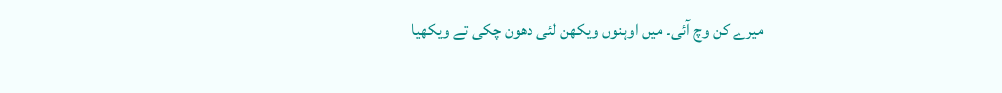میرے کن وچ آئی۔ میں اوہنوں ویکھن لئی دھون چکی تے ویکھیا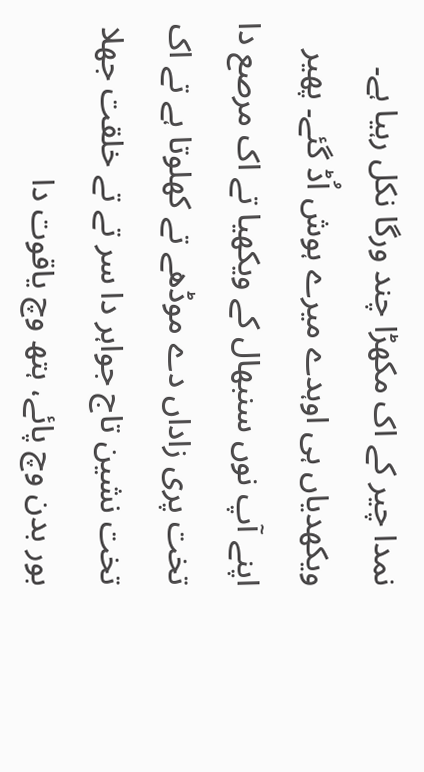نمدا چیر کے اک مکھڑا چند ورگا نکل رہیا ہے۔ ویکھدیاں ہی اوہدے میرے ہوش اُڈ گئے۔ پھیر اپنے آپ نوں سنبھال کے ویکھیا تے اک مرصع دا تخت پری زاداں دے موڈھے تے کھلوتا ہے تے اک تخت نشین تاج جواہر دا سر تے تے خلقت جھلا بور بدن وچ پائے، ہتھ وچ یاقوت دا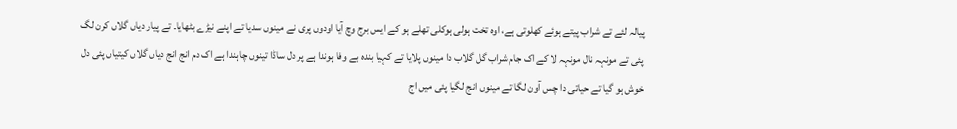پیالہ لئے تے شراب پیتے ہوئے کھلوتی ہے، اوہ تخت ہولی ہوکلی تھلے ہو کے ایس برج وچ آیا اودوں پری نے مینوں سدیا تے اپنے نیڑے بٹھایا۔ تے پیار دیاں گلاں کرن لگ پئی تے مونہہ نال مونہہ لا کے اک جام شراب گل گلاب دا مینوں پلایا تے کہیا بندہ بے وفا ہوندا ہے پر دل ساڈا تینوں چاہندا ہے اک دم انج انج دیاں گلاں کیتیاں پئی دل خوش ہو گیا تے حیاتی دا چس آون لگا تے مینوں انج لگیا پئی میں اج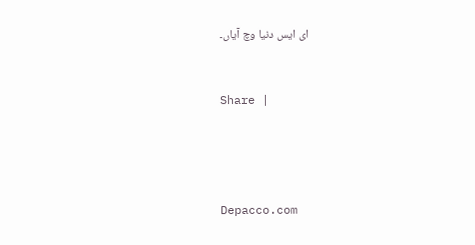ای ایس دنیا وچ آیاں۔


Share |




Depacco.com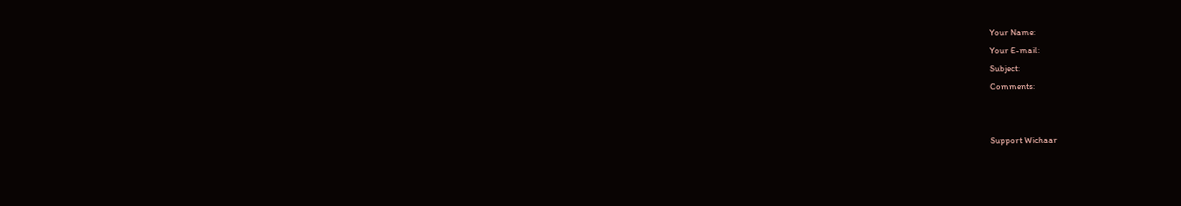Your Name:
Your E-mail:
Subject:
Comments:


Support Wichaar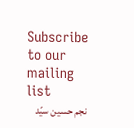Subscribe to our mailing list
نجم حسین سیّد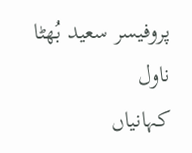پروفیسر سعید بُھٹا
ناول
کہانیاں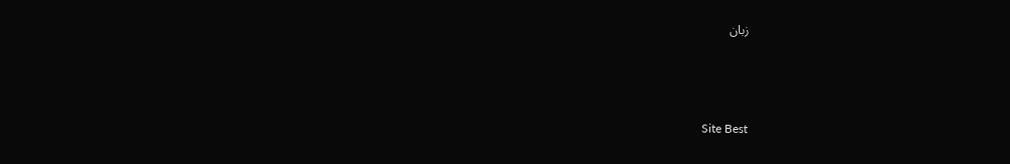زبان



Site Best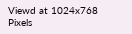Viewd at 1024x768 Pixels